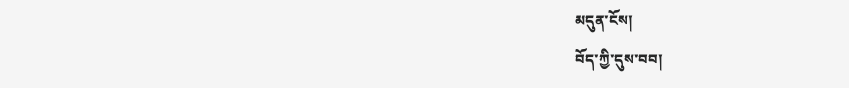མདུན་ངོས།
བོད་ཀྱི་དུས་བབ།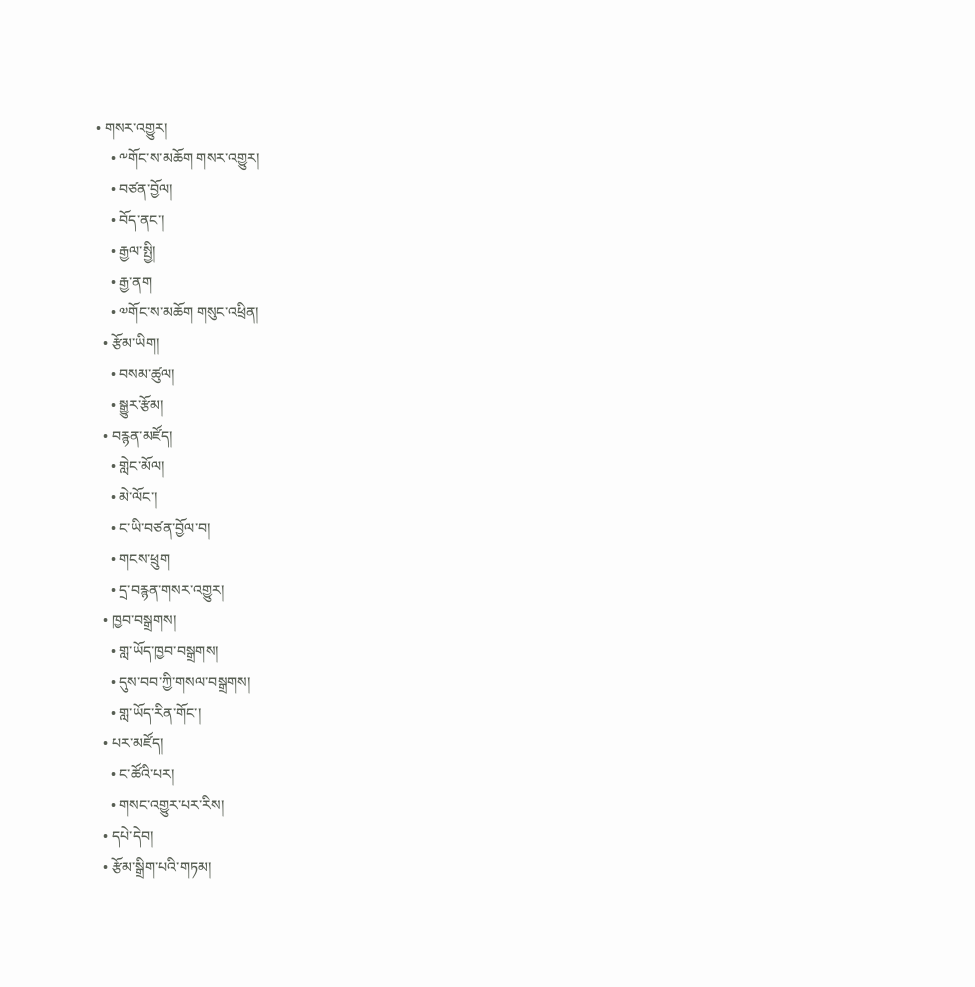• གསར་འགྱུར།
    • ༸གོང་ས་མཆོག གསར་འགྱུར།
    • བཙན་བྱོལ།
    • བོད་ནང་།
    • རྒྱལ་སྤྱི།
    • རྒྱ་ནག
    • ༧གོང་ས་མཆོག གསུང་འཕྲིན།
  • རྩོམ་ཡིག།
    • བསམ་ཚུལ།
    • སྒྱུར་རྩོམ།
  • བརྙན་མཛོད།
    • གླེང་མོལ།
    • མེ་ལོང་།
    • ང་ཡི་བཙན་བྱོལ་བ།
    • གངས་ཕྲུག
    • དྲ་བརྙན་གསར་འགྱུར།
  • ཁྱབ་བསྒྲགས།
    • གླ་ཡོད་ཁྱབ་བསྒྲགས།
    • དུས་བབ་ཀྱི་གསལ་བསྒྲགས།
    • གླ་ཡོད་རིན་གོང་།
  • པར་མཛོད།
    • ང་ཚོའི་པར།
    • གསང་འགྱུར་པར་རིས།
  • དཔེ་དེབ།
  • རྩོམ་སྒྲིག་པའི་གཏམ།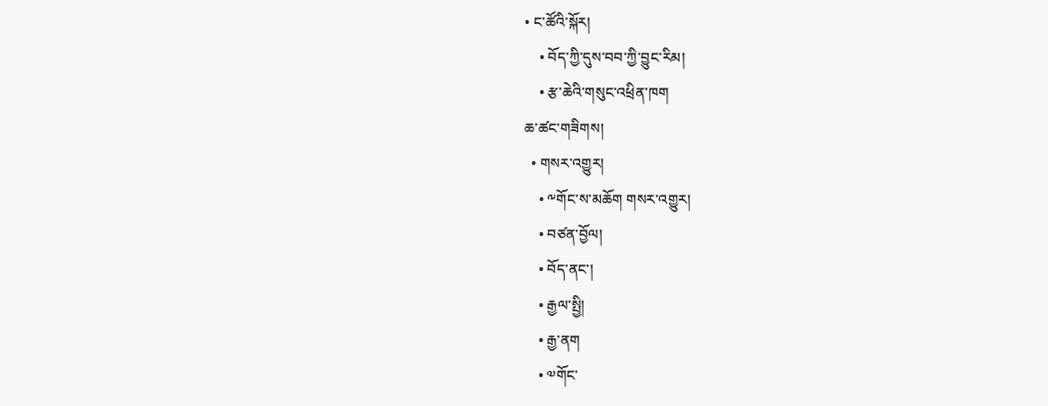• ང་ཚོའི་སྐོར།
    • བོད་ཀྱི་དུས་བབ་ཀྱི་བྱུང་རིམ།
    • རྩ་ཆེའི་གསུང་འཕྲིན་ཁག
ཆ་ཚང་གཟིགས།
  • གསར་འགྱུར།
    • ༸གོང་ས་མཆོག གསར་འགྱུར།
    • བཙན་བྱོལ།
    • བོད་ནང་།
    • རྒྱལ་སྤྱི།
    • རྒྱ་ནག
    • ༧གོང་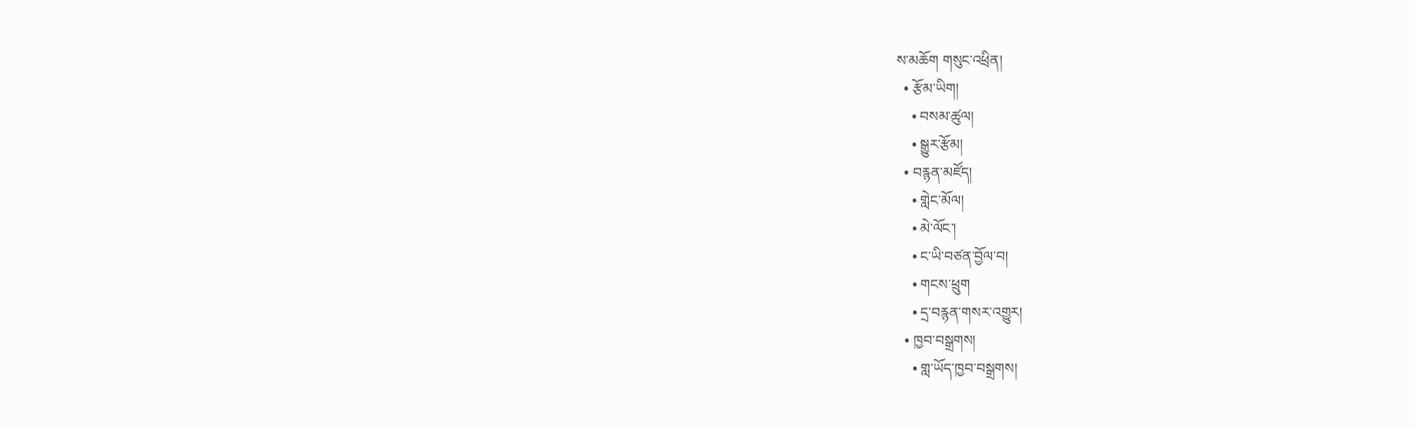ས་མཆོག གསུང་འཕྲིན།
  • རྩོམ་ཡིག།
    • བསམ་ཚུལ།
    • སྒྱུར་རྩོམ།
  • བརྙན་མཛོད།
    • གླེང་མོལ།
    • མེ་ལོང་།
    • ང་ཡི་བཙན་བྱོལ་བ།
    • གངས་ཕྲུག
    • དྲ་བརྙན་གསར་འགྱུར།
  • ཁྱབ་བསྒྲགས།
    • གླ་ཡོད་ཁྱབ་བསྒྲགས།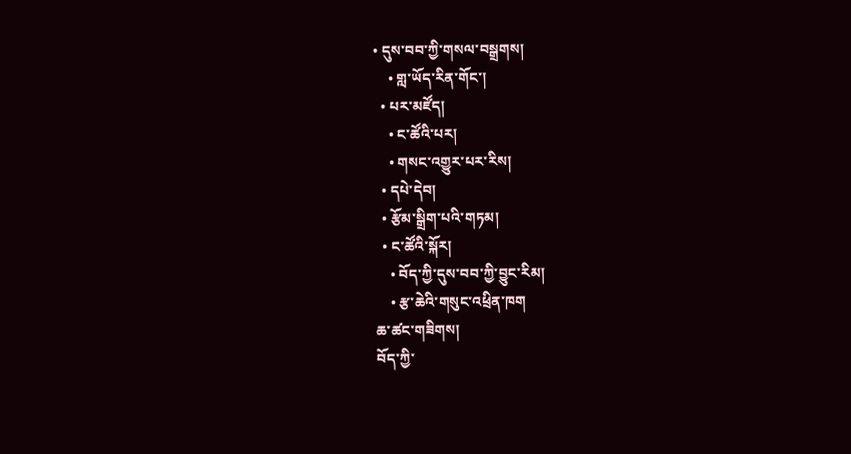• དུས་བབ་ཀྱི་གསལ་བསྒྲགས།
    • གླ་ཡོད་རིན་གོང་།
  • པར་མཛོད།
    • ང་ཚོའི་པར།
    • གསང་འགྱུར་པར་རིས།
  • དཔེ་དེབ།
  • རྩོམ་སྒྲིག་པའི་གཏམ།
  • ང་ཚོའི་སྐོར།
    • བོད་ཀྱི་དུས་བབ་ཀྱི་བྱུང་རིམ།
    • རྩ་ཆེའི་གསུང་འཕྲིན་ཁག
ཆ་ཚང་གཟིགས།
བོད་ཀྱི་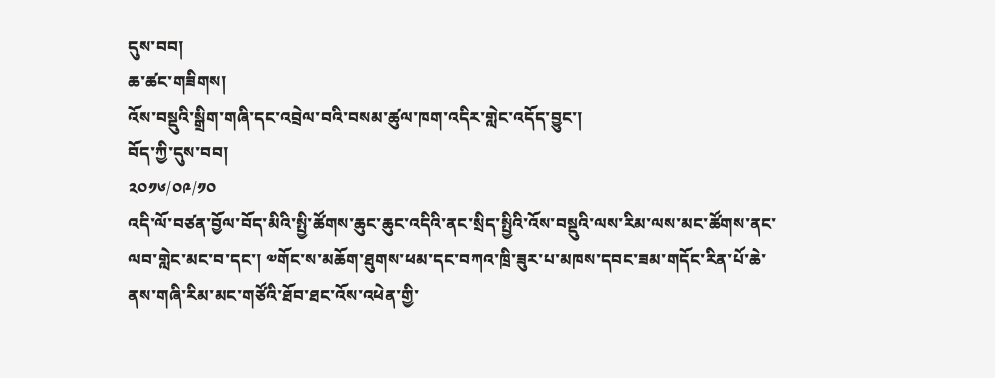དུས་བབ།
ཆ་ཚང་གཟིགས།
འོས་བསྡུའི་སྒྲིག་གཞི་དང་འབྲེལ་བའི་བསམ་ཚུལ་ཁག་འདིར་གླེང་འདོད་བྱུང་།
བོད་ཀྱི་དུས་བབ།
༢༠༡༦/༠༩/༡༠
འདི་ལོ་བཙན་བྱོལ་བོད་མིའི་སྤྱི་ཚོགས་ཆུང་ཆུང་འདིའི་ནང་སྲིད་སྤྱིའི་འོས་བསྡུའི་ལས་རིམ་ལས་མང་ཚོགས་ནང་ལབ་གླེང་མང་བ་དང་། ༧གོང་ས་མཆོག་ཐུགས་ཕམ་དང་བཀའ་ཁྲི་ཟུར་པ་མཁས་དབང་ཟམ་གདོང་རིན་པོ་ཆེ་ནས་གཞི་རིམ་མང་གཙོའི་ཐོབ་ཐང་འོས་འཕེན་གྱི་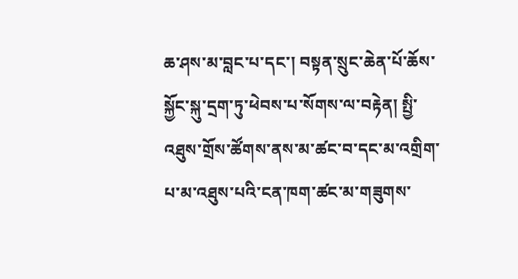ཆ་ཤས་མ་བླང་པ་དང་། བསྟན་སྲུང་ཆེན་པོ་ཆོས་སྐྱོང་སྐུ་དྲག་ཏུ་ཕེབས་པ་སོགས་ལ་བརྟེན། སྤྱི་འཐུས་གྲོས་ཚོགས་ནས་མ་ཚང་བ་དང་མ་འགྲིག་པ་མ་འཐུས་པའི་ངན་ཁག་ཚང་མ་གཟུགས་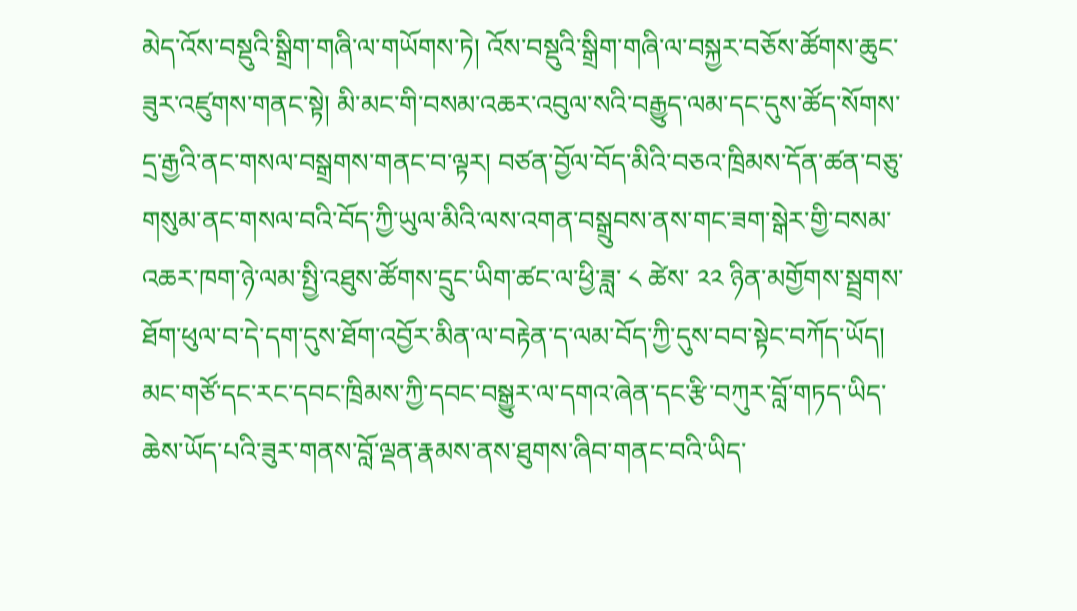མེད་འོས་བསྡུའི་སྒྲིག་གཞི་ལ་གཡོགས་ཏེ། འོས་བསྡུའི་སྒྲིག་གཞི་ལ་བསྐྱར་བཅོས་ཚོགས་ཆུང་ཟུར་འཛུགས་གནང་སྟེ། མི་མང་གི་བསམ་འཆར་འབུལ་སའི་བརྒྱུད་ལམ་དང་དུས་ཚོད་སོགས་དྲ་རྒྱའི་ནང་གསལ་བསྒྲགས་གནང་བ་ལྟར། བཙན་བྱོལ་བོད་མིའི་བཅའ་ཁྲིམས་དོན་ཚན་བཅུ་གསུམ་ནང་གསལ་བའི་བོད་ཀྱི་ཡུལ་མིའི་ལས་འགན་བསྒྲུབས་ནས་གང་ཟག་སྒེར་གྱི་བསམ་འཆར་ཁག་ཉེ་ལམ་སྤྱི་འཐུས་ཚོགས་དྲུང་ཡིག་ཚང་ལ་ཕྱི་ཟླ་ ༨ ཚེས་ ༢༢ ཉིན་མགྱོགས་སྦྲགས་ཐོག་ཕུལ་བ་དེ་དག་དུས་ཐོག་འབྱོར་མིན་ལ་བརྟེན་ད་ལམ་བོད་ཀྱི་དུས་བབ་སྟེང་བཀོད་ཡོད།
མང་གཙོ་དང་རང་དབང་ཁྲིམས་ཀྱི་དབང་བསྒྱུར་ལ་དགའ་ཞེན་དང་རྩི་བཀུར་བློ་གཏད་ཡིད་ཆེས་ཡོད་པའི་ཟུར་གནས་བློ་ལྡན་རྣམས་ནས་ཐུགས་ཞིབ་གནང་བའི་ཡིད་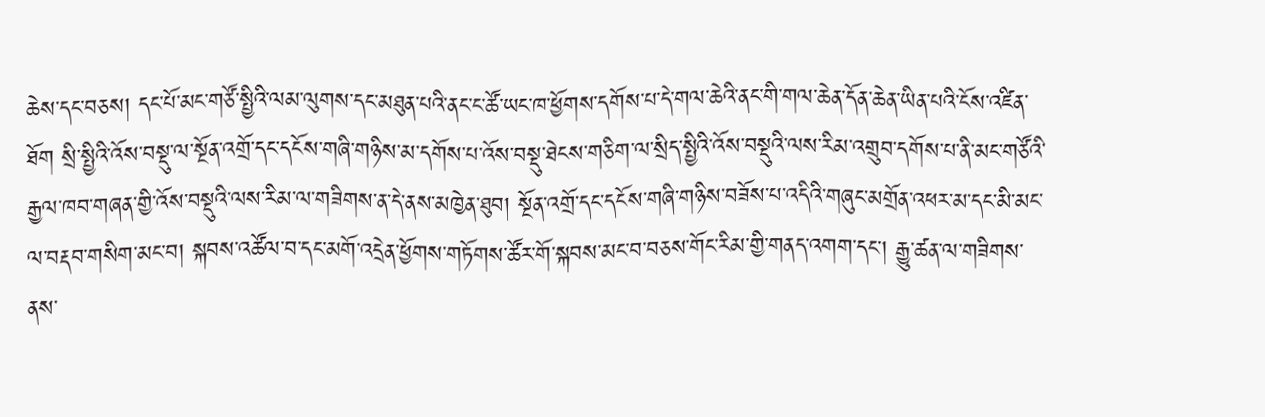ཆེས་དང་བཅས། དང་པོ་མང་གཙོ་སྤྱིའི་ལམ་ལུགས་དང་མཐུན་པའི་ནང་ང་ཚོ་ཡང་ཁ་ཕྱོགས་དགོས་པ་དེ་གལ་ཆེའི་ནང་གི་གལ་ཆེན་དོན་ཆེན་ཡིན་པའི་ངོས་འཛིན་ཐོག སྲི་སྤྱིའི་འོས་བསྡུ་ལ་སྔོན་འགྲོ་དང་དངོས་གཞི་གཉིས་མ་དགོས་པ་འོས་བསྡུ་ཐེངས་གཅིག་ལ་སྲིད་སྤྱིའི་འོས་བསྡུའི་ལས་རིམ་འགྲུབ་དགོས་པ་ནི་མང་གཙོའི་རྒྱལ་ཁབ་གཞན་གྱི་འོས་བསྡུའི་ལས་རིམ་ལ་གཟིགས་ན་དེ་ནས་མཁྱེན་ཐུབ། སྔོན་འགྲོ་དང་དངོས་གཞི་གཉིས་བཟོས་པ་འདིའི་གཞུང་མགྲོན་འཕར་མ་དང་མི་མང་ལ་བརྡབ་གསིག་མང་བ། སྐབས་འཚོལ་བ་དང་མགོ་འདྲེན་ཕྱོགས་གཏོགས་ཚོར་གོ་སྐབས་མང་བ་བཅས་གོང་རིམ་གྱི་གནད་འགག་དང་། རྒྱུ་ཚན་ལ་གཟིགས་ནས་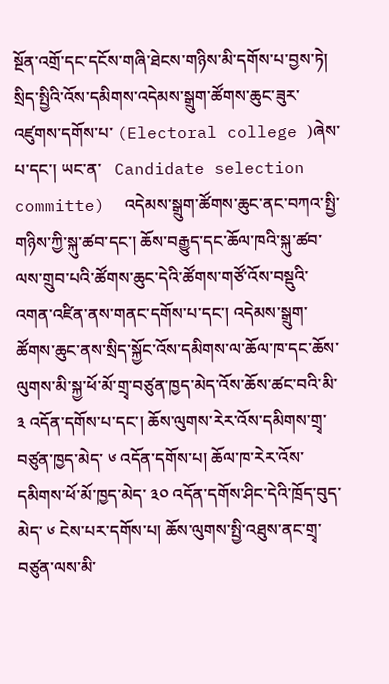སྔོན་འགྲོ་དང་དངོས་གཞི་ཐེངས་གཉིས་མི་དགོས་པ་བྱས་ཏེ། སྲིད་སྤྱིའི་འོས་དམིགས་འདེམས་སྒྲུག་ཚོགས་ཆུང་ཟུར་འཛུགས་དགོས་པ་ (Electoral college )ཞེས་པ་དང་། ཡང་ན་   Candidate selection committe)  འདེམས་སྒྲུག་ཚོགས་ཆུང་ནང་བཀའ་སྤྱི་གཉིས་ཀྱི་སྐུ་ཚབ་དང་། ཆོས་བརྒྱུད་དང་ཆོལ་ཁའི་སྐུ་ཚབ་ལས་གྲུབ་པའི་ཚོགས་ཆུང་དེའི་ཚོགས་གཙོ་འོས་བསྡུའི་འགན་འཛིན་ནས་གནང་དགོས་པ་དང་། འདེམས་སྒྲུག་ཚོགས་ཆུང་ནས་སྲིད་སྐྱོང་འོས་དམིགས་ལ་ཆོལ་ཁ་དང་ཆོས་ལུགས་མི་སྐྱ་ཕོ་མོ་གྲྭ་བཙུན་ཁྱད་མེད་འོས་ཆོས་ཚང་བའི་མི་ ༣ འདོན་དགོས་པ་དང་། ཆོས་ལུགས་རེར་འོས་དམིགས་གྲྭ་བཙུན་ཁྱད་མེད་ ༦ འདོན་དགོས་པ། ཆོལ་ཁ་རེར་འོས་དམིགས་ཕོ་མོ་ཁྱད་མེད་ ༣༠ འདོན་དགོས་ཤིང་དེའི་ཁྲོད་བུད་མེད་ ༦ ངེས་པར་དགོས་པ། ཆོས་ལུགས་སྤྱི་འཐུས་ནང་གྲྭ་བཙུན་ལས་མི་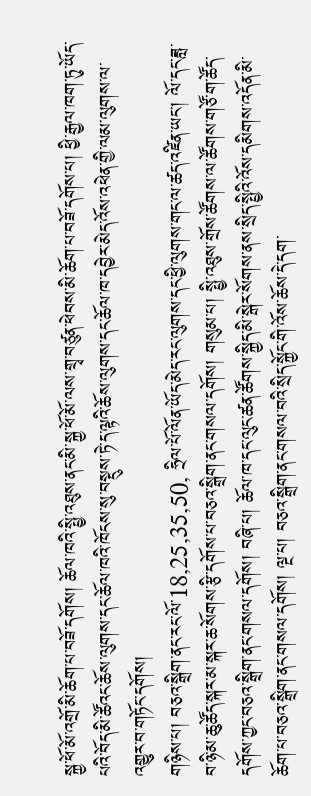སྐྱ་ཕོ་མོ་འགྲོ་མི་ཆོག་པ་བཟོ་དགོས། ཆོལ་ཁའི་སྤྱི་འཐུས་ནང་མི་སྐྱ་ཕོ་མོ་ལས་གྲྭ་བཙུན་ཕེབས་མི་ཆོག་པ་བཟོ་དགོས་པ། ཕྱི་རྒྱལ་ཁག་ཏུ་ཡོད་པའི་བོད་མི་ཚོའང་ཆོས་ལུགས་དང་ཆོལ་ཁའི་ཁོངས་སུ་བསྡུས་ཏེ་ད་ལྟའི་ཆོས་ལུགས་དང་ཆོལ་ཁ་དབྱེར་མེད་འོས་འཕེན་གྱི་ལམ་ལུགས་ལ་འགྱུར་བ་གཏོང་དགོས།
གཉིས་པ། བཅའ་སྒྲིག་ནང་རང་ལོ་18,25,35,50, ཧྲིལ་པོ་ལོན་ཡོད་མེད་རང་ལུགས་དང་ཕྱི་ལུགས་གང་ལ་ཚད་འཛིན་ཡང་། ལོ་དང་ཟླ་བ་ཉི་མ་ཆུ་ཚོད་སྐར་མ་སྐར་ཆ་སོགས་རྩི་དགོས་པ་བཅའ་སྒྲིག་ནང་གསལ་དགོས། གསུམ་པ། སྤྱི་འཐུས་གྲོས་ཚོགས་ལ་ཚོགས་གཙོ་ག་ཚོད་དགོས་ཀྱང་བཅའ་སྒྲིག་ནང་གསལ་དགོས། བཞི་པ། ཆོལ་ཁ་དང་ལུང་ཚན་ཚོགས་སྐྱིད་མི་སྒེར་སོགས་ནས་སྲིད་སྤྱིའི་འོས་དམིགས་འདོན་མི་ཆོག་པ་བཅའ་སྒྲིག་ནང་གསལ་དགོས། ལྔ་པ། བཅའ་སྒྲིག་ནང་གསལ་བའི་སྲིད་སྐྱོང་གི་འོས་ཆོས་དེ་དག་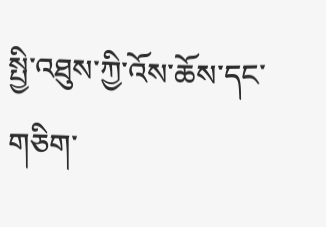སྤྱི་འཐུས་ཀྱི་འོས་ཆོས་དང་གཅིག་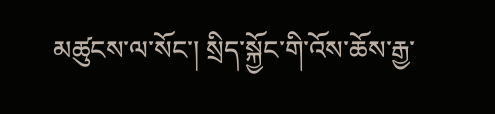མཚུངས་ལ་སོང་། སྲིད་སྐྱོང་གི་འོས་ཆོས་རྒྱ་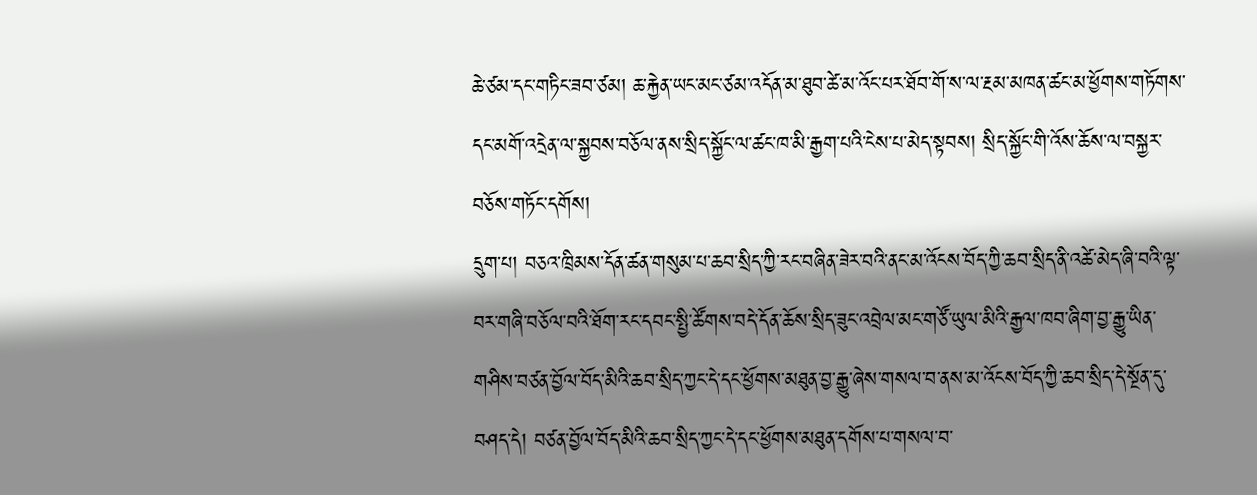ཆེ་ཙམ་དང་གཏིང་ཟབ་ཙམ། ཆ་རྐྱེན་ཡང་མང་ཙམ་འདོན་མ་ཐུབ་ཚེ་མ་འོང་པར་ཐོབ་གོ་ས་ལ་རྔམ་མཁན་ཚང་མ་ཕྱོགས་གཏོགས་དང་མགོ་འདྲེན་ལ་སྐྱབས་བཅོལ་ནས་སྲིད་སྐྱོང་ལ་ཚང་ཁ་མི་རྒྱག་པའི་ངེས་པ་མེད་སྟབས། སྲིད་སྐྱོང་གི་འོས་ཆོས་ལ་བསྐྱར་བཅོས་གཏོང་དགོས།
དྲུག་པ། བཅའ་ཁྲིམས་དོན་ཚན་གསུམ་པ་ཆབ་སྲིད་ཀྱི་རང་བཞིན་ཟེར་བའི་ནང་མ་འོངས་བོད་ཀྱི་ཆབ་སྲིད་ནི་འཚེ་མེད་ཞི་བའི་ལྟ་བར་གཞི་བཅོལ་བའི་ཐོག་རང་དབང་སྤྱི་ཚོགས་བདེ་དོན་ཆོས་སྲིད་ཟུང་འབྲེལ་མང་གཙོ་ཡུལ་མིའི་རྒྱལ་ཁབ་ཞིག་བྱ་རྒྱུ་ཡིན་གཤིས་བཙན་བྱོལ་བོད་མིའི་ཆབ་སྲིད་ཀྱང་དེ་དང་ཕྱོགས་མཐུན་བྱ་རྒྱུ་ཞེས་གསལ་བ་ནས་མ་འོངས་བོད་ཀྱི་ཆབ་སྲིད་དེ་སྔོན་དུ་བཤད་དེ། བཙན་བྱོལ་བོད་མིའི་ཆབ་སྲིད་ཀྱང་དེ་དང་ཕྱོགས་མཐུན་དགོས་པ་གསལ་བ་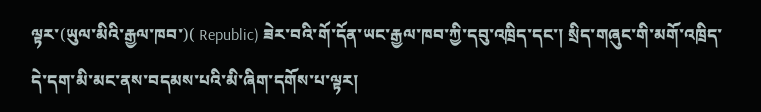ལྟར་(ཡུལ་མིའི་རྒྱལ་ཁབ་)( Republic) ཟེར་བའི་གོ་དོན་ཡང་རྒྱལ་ཁབ་ཀྱི་དབུ་འཁྲིད་དང་། སྲིད་གཞུང་གི་མགོ་འཁྲིད་དེ་དག་མི་མང་ནས་བདམས་པའི་མི་ཞིག་དགོས་པ་ལྟར།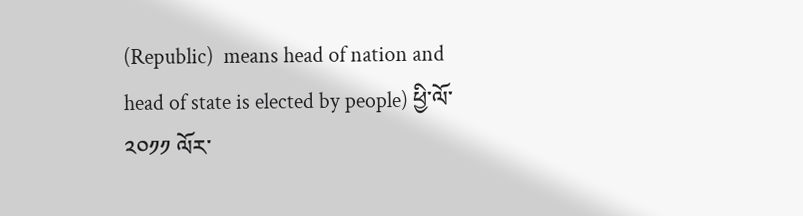(Republic)  means head of nation and  head of state is elected by people) ཕྱི་ལོ་ ༢༠༡༡ ལོར་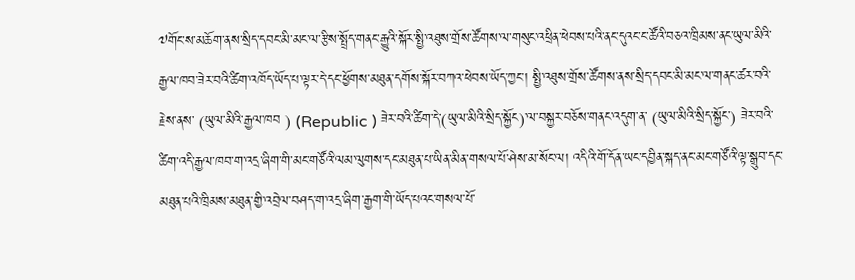༧གོང་ས་མཆོག་ནས་སྲིད་དབང་མི་མང་ལ་རྩིས་སྤྲོད་གནང་རྒྱུའི་སྐོར་སྤྱི་འཐུས་གྲོས་ཚོགས་ལ་གསུང་འཕྲིན་ཕེབས་པའི་ནང་དུའང་ང་ཚོའི་བཅའ་ཁྲིམས་ནང་ཡུལ་མིའི་རྒྱལ་ཁབ་ཟེར་བའི་ཚིག་འཁོད་ཡོད་པ་ལྟར་དེ་དང་ཕྱོགས་མཐུན་དགོས་སྐོར་བཀའ་ཕེབས་ཡོད་ཀྱང་། སྤྱི་འཐུས་གྲོས་ཚོགས་ནས་སྲིད་དབང་མི་མང་ལ་གནང་ཚར་བའི་རྗེས་ནས་ (ཡུལ་མིའི་རྒྱལ་ཁབ ) (Republic ) ཟེར་བའི་ཚིག་དེ་(ཡུལ་མིའི་སྲིད་སྐྱོང)་ལ་བསྐྱར་བཅོས་གནང་འདུག་ན་ (ཡུལ་མིའི་སྲིད་སྐྱོང་) ཟེར་བའི་ཚིག་འདི་རྒྱལ་ཁབ་ག་འདྲ་ཞིག་གི་མང་གཙོའི་ལམ་ལུགས་དང་མཐུན་པ་ཡིན་མིན་གསལ་པོ་ཤེས་མ་སོང་ལ། འདིའི་གོ་དོན་ཡང་དབྱིན་སྐད་ནང་མང་གཙོའི་ལྟ་སྒྲུབ་དང་མཐུན་པའི་ཁྲིམས་མཐུན་གྱི་འབྲེལ་བཤད་ག་འདྲ་ཞིག་རྒྱག་གི་ཡོད་པའང་གསལ་པོ་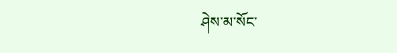ཤེས་མ་སོང་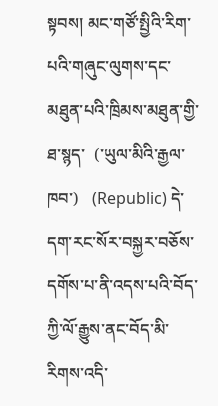སྟབས། མང་གཙོ་སྤྱིའི་རིག་པའི་གཞུང་ལུགས་དང་མཐུན་པའི་ཁྲིམས་མཐུན་གྱི་ཐ་སྙད་  (་ཡུལ་མིའི་རྒྱལ་ཁབ་)   (Republic) དེ་དག་རང་སོར་བསྐྱར་བཅོས་དགོས་པ་ནི་འདས་པའི་བོད་ཀྱི་ལོ་རྒྱུས་ནང་བོད་མི་རིགས་འདི་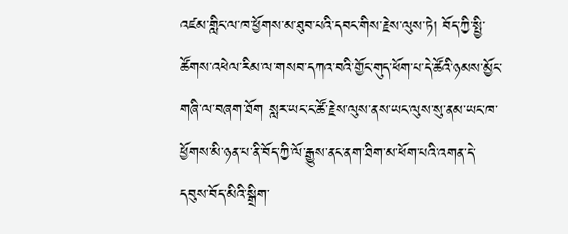འཛམ་གླིང་ལ་ཁ་ཕྱོགས་མ་ཐུབ་པའི་དབང་གིས་རྗེས་ལུས་ཏེ། བོད་ཀྱི་སྤྱི་ཚོགས་འཕེལ་རིམ་ལ་གསབ་དཀའ་བའི་གྱོང་གུད་ཕོག་པ་དེ་ཚོའི་ཉམས་མྱོང་གཞི་ལ་བཞག་ཐོག སླར་ཡང་ང་ཚོ་རྗེས་ལུས་ནས་ཡང་ལུས་སུ་ནམ་ཡང་ཁ་ཕྱོགས་མི་ཉན་པ་ནི་བོད་ཀྱི་ལོ་རྒྱུས་ནང་ནག་ཐིག་མ་ཕོག་པའི་འགན་དེ་དབུས་བོད་མིའི་སྒྲིག་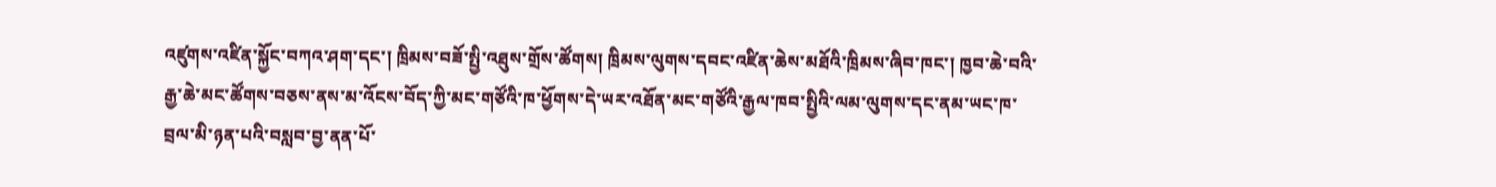འཛུགས་འཛིན་སྐྱོང་བཀའ་ཤག་དང་། ཁྲིམས་བཟོ་སྤྱི་འཐུས་གྲོས་ཚོགས། ཁྲིམས་ལུགས་དབང་འཛིན་ཆེས་མཐོའི་ཁྲིམས་ཞིབ་ཁང་། ཁྱབ་ཆེ་བའི་རྒྱ་ཆེ་མང་ཚོགས་བཅས་ནས་མ་འོངས་བོད་ཀྱི་མང་གཙོའི་ཁ་ཕྱོགས་དེ་ཡར་འཐོན་མང་གཙོའི་རྒྱལ་ཁབ་སྤྱིའི་ལམ་ལུགས་དང་ནམ་ཡང་ཁ་བྲལ་མི་ཉན་པའི་བསླབ་བྱ་ནན་པོ་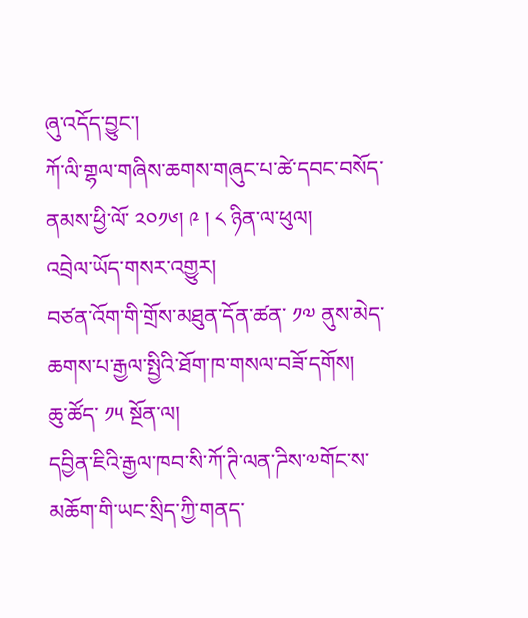ཞུ་འདོད་བྱུང་།
ཀོ་ལི་གྷལ་གཞིས་ཆགས་གཞུང་པ་ཚེ་དབང་བསོད་ནམས་ཕྱི་ལོ་ ༢༠༡༦། ༩ ། ༨ ཉིན་ལ་ཕུལ།
འབྲེལ་ཡོད་གསར་འགྱུར།
བཙན་འོག་གི་གྲོས་མཐུན་དོན་ཚན་ ༡༧ ནུས་མེད་ཆགས་པ་རྒྱལ་སྤྱིའི་ཐོག་ཁ་གསལ་བཟོ་དགོས།
ཆུ་ཚོད་ ༡༥ སྔོན་ལ།
དབྱིན་ཇིའི་རྒྱལ་ཁབ་སི་ཀོ་ཊི་ལན་ཌིས་༧གོང་ས་མཆོག་གི་ཡང་སྲིད་ཀྱི་གནད་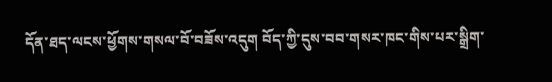དོན་ཐད་ལངས་ཕྱོགས་གསལ་བོ་བཟོས་འདུག བོད་ཀྱི་དུས་བབ་གསར་ཁང་གིས་པར་སྒྲིག་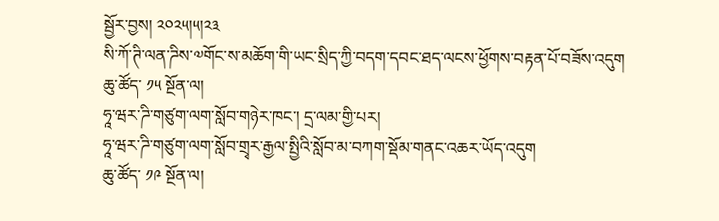སྦྱོར་བྱས། ༢༠༢༥།༥།༢༣
སི་ཀོ་ཊི་ལན་ཌིས་༧གོང་ས་མཆོག་གི་ཡང་སྲིད་ཀྱི་བདག་དབང་ཐད་ལངས་ཕྱོགས་བརྟན་པོ་བཟོས་འདུག
ཆུ་ཚོད་ ༡༥ སྔོན་ལ།
ཧཱ་ཝར་ཌི་གཙུག་ལག་སློབ་གཉེར་ཁང་། དྲ་ལམ་གྱི་པར།
ཧཱ་ཝར་ཌི་གཙུག་ལག་སློབ་གྲྭར་རྒྱལ་སྤྱིའི་སློབ་མ་བཀག་སྡོམ་གནང་འཆར་ཡོད་འདུག
ཆུ་ཚོད་ ༡༩ སྔོན་ལ།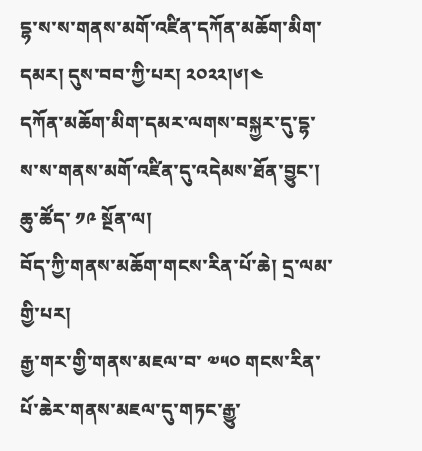དྷ་ས་ས་གནས་མགོ་འཛིན་དཀོན་མཆོག་མིག་དམར། དུས་བབ་ཀྱི་པར། ༢༠༢༢།༦།༤
དཀོན་མཆོག་མིག་དམར་ལགས་བསྐྱར་དུ་དྷ་ས་ས་གནས་མགོ་འཛིན་དུ་འདེམས་ཐོན་བྱུང་།
ཆུ་ཚོད་ ༡༩ སྔོན་ལ།
བོད་ཀྱི་གནས་མཆོག་གངས་རིན་པོ་ཆེ། དྲ་ལམ་གྱི་པར།
རྒྱ་གར་གྱི་གནས་མཇལ་བ་ ༧༥༠ གངས་རིན་པོ་ཆེར་གནས་མཇལ་དུ་གཏང་རྒྱུ་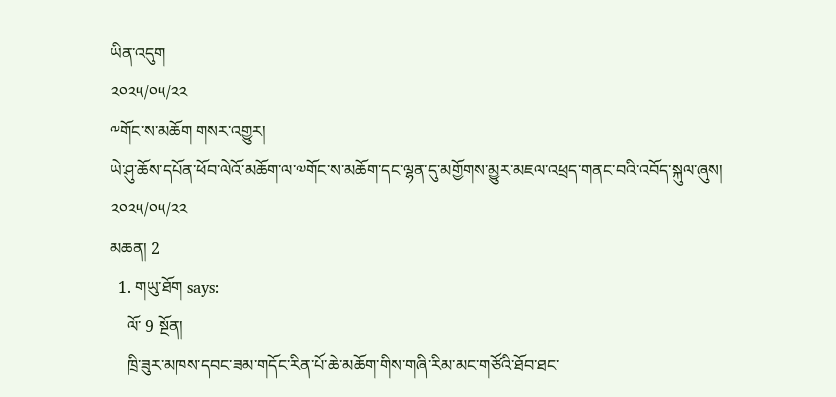ཡིན་འདུག
༢༠༢༥/༠༥/༢༢
༸གོང་ས་མཆོག གསར་འགྱུར།
ཡེ་ཤུ་ཆོས་དཔོན་ཕོབ་ལེའོ་མཆོག་ལ་༧གོང་ས་མཆོག་དང་ལྷན་དུ་མགྱོགས་མྱུར་མཇལ་འཕྲད་གནང་བའི་འབོད་སྐུལ་ཞུས།
༢༠༢༥/༠༥/༢༢
མཆན། 2
  1. གཡུ་ཐོག says:
    ལོ་ 9 སྔོན།
    ཁྲི་ཟུར་མཁས་དབང་ཟམ་གདོང་རིན་པོ་ཆེ་མཆོག་གིས་གཞི་རིམ་མང་གཙོའི་ཐོབ་ཐང་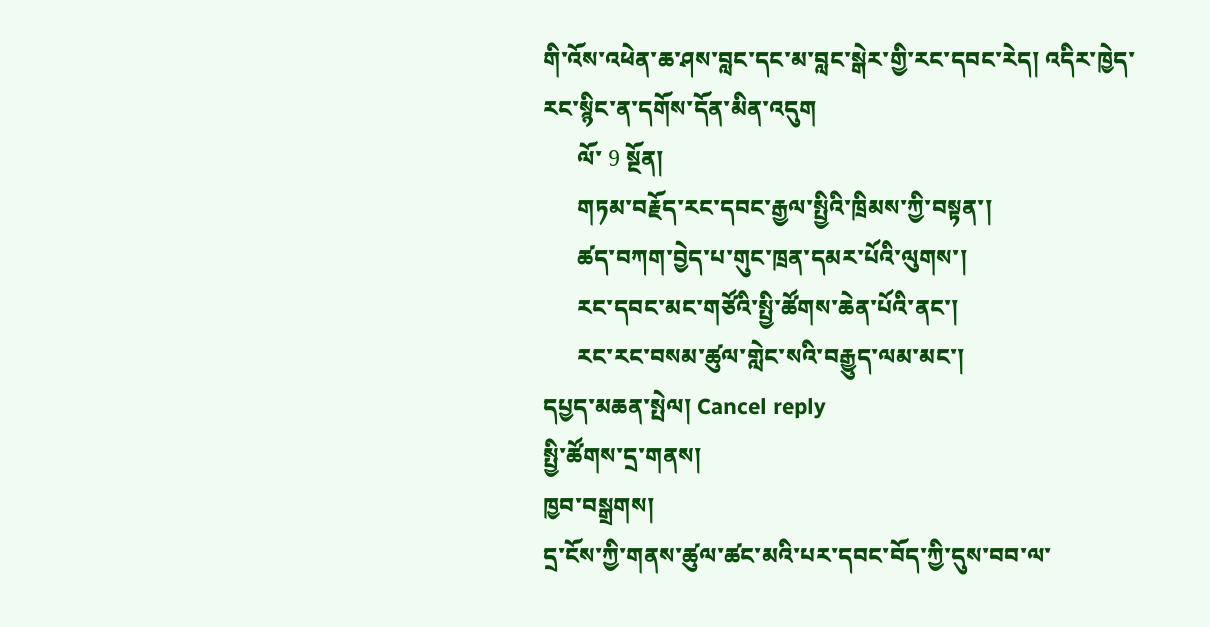གི་འོས་འཕེན་ཆ་ཤས་བླང་དང་མ་བླང་སྒེར་གྱི་རང་དབང་རེད། འདིར་ཁྱེད་རང་སྙིང་ན་དགོས་དོན་མིན་འདུག
      ལོ་ 9 སྔོན།
      གཏམ་བརྗོད་རང་དབང་རྒྱལ་སྤྱིའི་ཁྲིམས་ཀྱི་བསྟན་།
      ཚད་བཀག་བྱེད་པ་གུང་ཁྲན་དམར་པོའི་ལུགས་།
      རང་དབང་མང་གཙོའི་སྤྱི་ཚོགས་ཆེན་པོའི་ནང་།
      རང་རང་བསམ་ཚུལ་གླེང་སའི་བརྒྱུད་ལམ་མང་།
དཔྱད་མཆན་སྤེལ། Cancel reply
སྤྱི་ཚོགས་དྲ་གནས།
ཁྱབ་བསྒྲགས།
དྲ་ངོས་ཀྱི་གནས་ཚུལ་ཚང་མའི་པར་དབང་བོད་ཀྱི་དུས་བབ་ལ་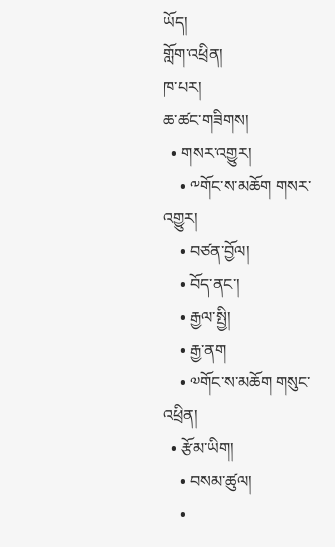ཡོད།
གློག་འཕྲིན།
ཁ་པར།
ཆ་ཚང་གཟིགས།
  • གསར་འགྱུར།
    • ༸གོང་ས་མཆོག གསར་འགྱུར།
    • བཙན་བྱོལ།
    • བོད་ནང་།
    • རྒྱལ་སྤྱི།
    • རྒྱ་ནག
    • ༧གོང་ས་མཆོག གསུང་འཕྲིན།
  • རྩོམ་ཡིག།
    • བསམ་ཚུལ།
    •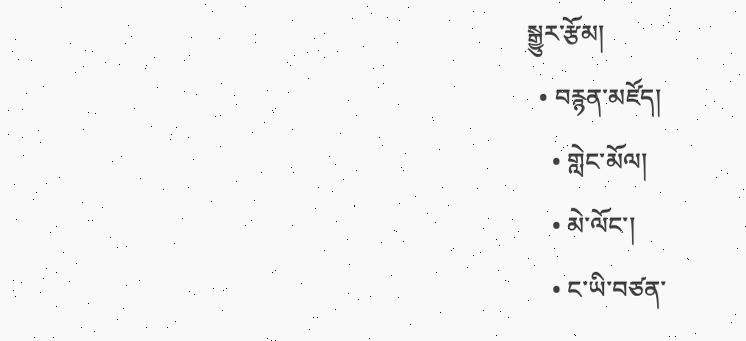སྒྱུར་རྩོམ།
  • བརྙན་མཛོད།
    • གླེང་མོལ།
    • མེ་ལོང་།
    • ང་ཡི་བཙན་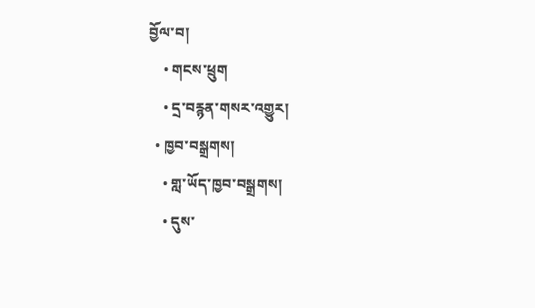བྱོལ་བ།
    • གངས་ཕྲུག
    • དྲ་བརྙན་གསར་འགྱུར།
  • ཁྱབ་བསྒྲགས།
    • གླ་ཡོད་ཁྱབ་བསྒྲགས།
    • དུས་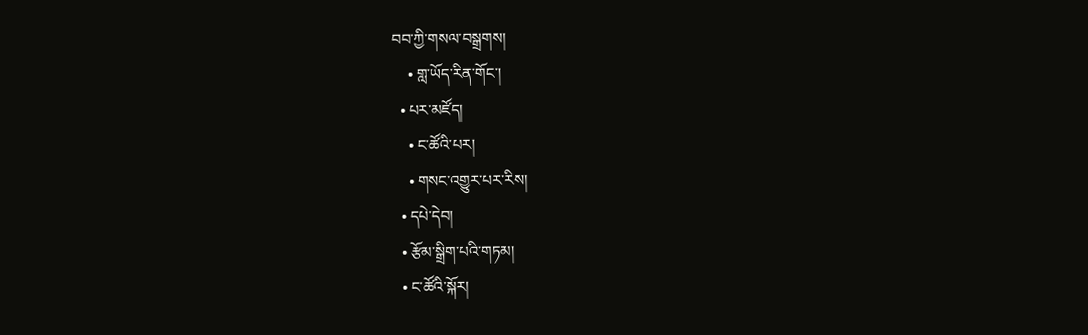བབ་ཀྱི་གསལ་བསྒྲགས།
    • གླ་ཡོད་རིན་གོང་།
  • པར་མཛོད།
    • ང་ཚོའི་པར།
    • གསང་འགྱུར་པར་རིས།
  • དཔེ་དེབ།
  • རྩོམ་སྒྲིག་པའི་གཏམ།
  • ང་ཚོའི་སྐོར།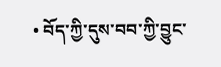• བོད་ཀྱི་དུས་བབ་ཀྱི་བྱུང་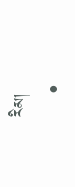རིམ།
    •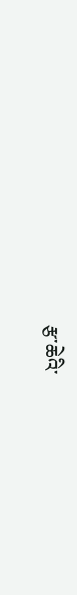རྩ་ཆེའི་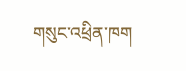གསུང་འཕྲིན་ཁག